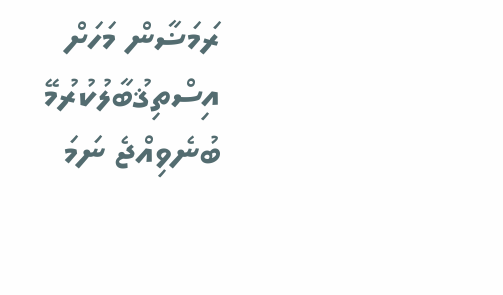ރަމަޟާން މަހަށް އިސްތިޤުބާލުކުރުމޭ ބުނެވިއްޖެ ނަމަ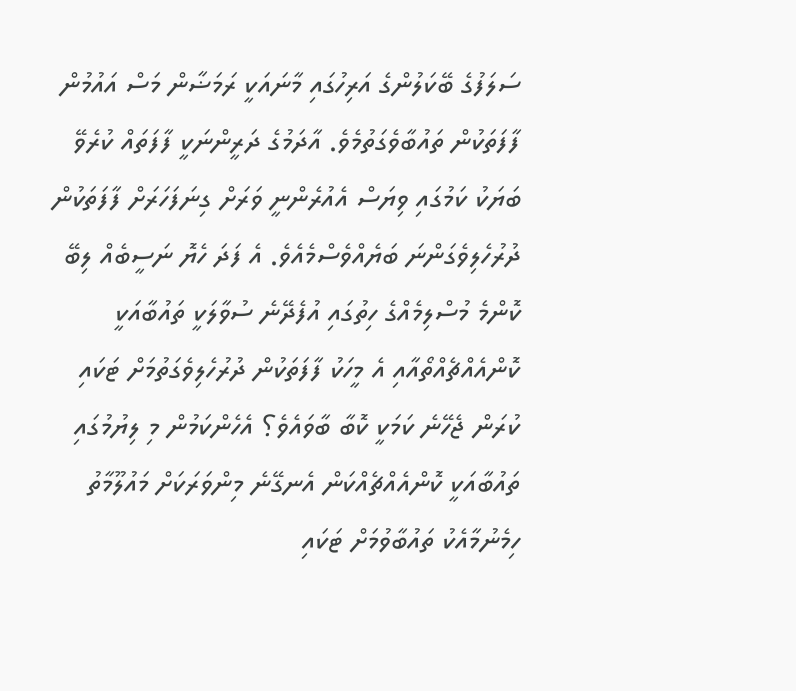ސަލަފުގެ ބޭކަލުންގެ އަރިހުގައި މާނައަކީ ރަމަޟާން މަސް އައުމުން ފާފަތަކުން ތައުބާވެގަތުމެވެ. އާދަމުގެ ދަރީންނަކީ ފާފަތައް ކުރެވޭ ބަޔަކު ކަމުގައި ވިޔަސް އެއުރެންނީ ވަރަށް ގިނަފަހަރަށް ފާފަތަކުން ދުރުހެލިވެގަންނަ ބަޔެއްވެސްމެއެވެ. އެ ފަދަ ހެޔޮ ނަސީބެއް ލިބޭ ކޮންމެ މުސްލިމެއްގެ ހިތުގައި އުފެދޭނެ ސުވާލަކީ ތައުބާއަކީ ކޮންއެއްޗެއްތޯއާއި އެ މީހަކު ފާފަތަކުން ދުރުހެލިވެގަތުމަށް ޓަކައި ކުރަން ޖެހޭނެ ކަމަކީ ކޮބާ ބާވައެވެ؟ އެހެންކަމުން މި ލިޔުމުގައި ތައުބާއަކީ ކޮންއެއްޗެއްކަން އެނގޭނެ މިންވަރަކަށް މައުލޫމާތު ހިމެނުމާއެކު ތައުބާވުމަށް ޓަކައި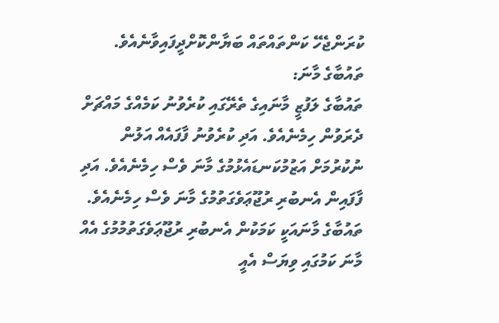ކުރަންޖެހޭ ކަންތައްތައް ބަޔާންކޮށްދީފައިވާނެއެވެ.
ތައުބާގެ މާނަ:
ތައުބާގެ ލަފުޒީ މާނައިގެ ތެރޭގައި ކުރެވުނު ކަމެއްގެ މައްޗަށް ދެރަވުން ހިމެނެއެވެ. އަދި ކުރެވުނު ފާފައެއް އަލުން ނުކުރުމަށް އަޒުމުކަނޑައެޅުމުގެ މާނަ ވެސް ހިމެނެއެވެ. އަދި ފާފައިން އެނބުރި ރުޖޫޢަވެގަތުމުގެ މާނަ ވެސް ހިމެނެއެވެ.
ތައުބާގެ މާނައަކީ ކަމަކުން އެނބުރި ރުޖޫޢަވެގަތުމުމުގެ އެއް މާނަ ކަމުގައި ވިޔަސް އެއީ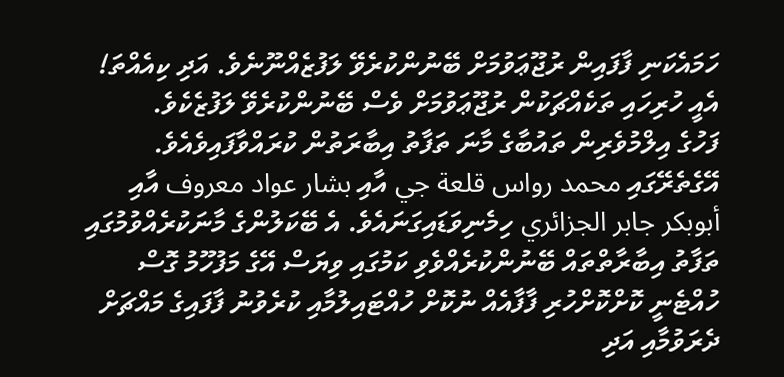ހަމައެކަނި ފާފައިން ރުޖޫޢަވުމަށް ބޭނުންކުރެވޭ ލަފުޒެއްނޫނެވެ. އަދި ކިއެއްތަ! އެއީ ހުރިހައި ތަކެއްޗަކުން ރުޖޫޢަވުމަށް ވެސް ބޭނުންކުރެވޭ ލަފުޒެކެވެ.
ފަހުގެ އިލްމުވެރިން ތައުބާގެ މާނަ ތަފާތު އިބާރަތުން ކުރައްވާފައިވެއެވެ. އޭގެތެރޭގައި محمد رواس قلعة جي އާއި بشار عواد معروف އާއި أبوبكر جابر الجزائري ހިމެނިވަޑައިގަނައެވެ. އެ ބޭކަލުންގެ މާނަކުރެއްވުމުގައި ތަފާތު އިބާރާތްތައް ބޭނުންކުރެއްވެވި ކަމުގައި ވިޔަސް އޭގެ މަފުހޫމު ގޮސް ހުއްޓެނީ ކޮށްކޮށްހުރި ފާފާއެއް ނުކޮށް ހުއްޓައިލުމާއި ކުރެވުނު ފާފައިގެ މައްޗަށް ދެރަވުމާއި އަދި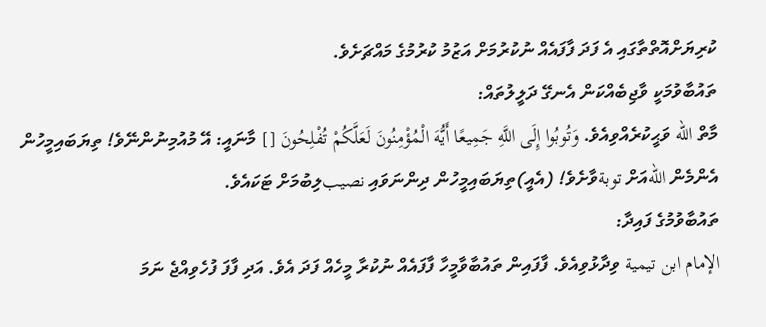ކުރިޔަށްއޮތްތާގައި އެ ފަދަ ފާފައެއް ނުކުރުމަށް އަޒުމު ކުރުމުގެ މައްޗަށެވެ.
ތައުބާވުމަކީ ވާޖިބެއްކަން އެނގޭ ދަލީލުތައް:
މާތް الله ވަޙީކުރެއްވިއެވެ. وَتُوبُوا إِلَى اللَّهِ جَمِيعًا أَيُّهَ الْمُؤْمِنُونَ لَعَلَّكُمْ تُفْلِحُونَ [] މާނައީ: އޭ މުއުމިނުންނޭވެ! ތިޔަބައިމީހުން އެންމެން اللهއަށް توبةވާށެވެ! (އެއީ)ތިޔަބައިމީހުން ދިންނަވައި نصيبލިބުމަށް ޓަކައެވެ.
ތައުބާވުމުގެ ފައިދާ:
الإمام ابن تيمية ވިދާޅުވިއެވެ. ފާފައިން ތައުބާވާމީހާ ފާފައެއް ނުކުރާ މީހެއް ފަދަ އެވެ. އަދި ފާފަ ފުހެވިއްޖެ ނަމަ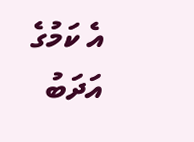އެ ކަމުގެ އަދަބު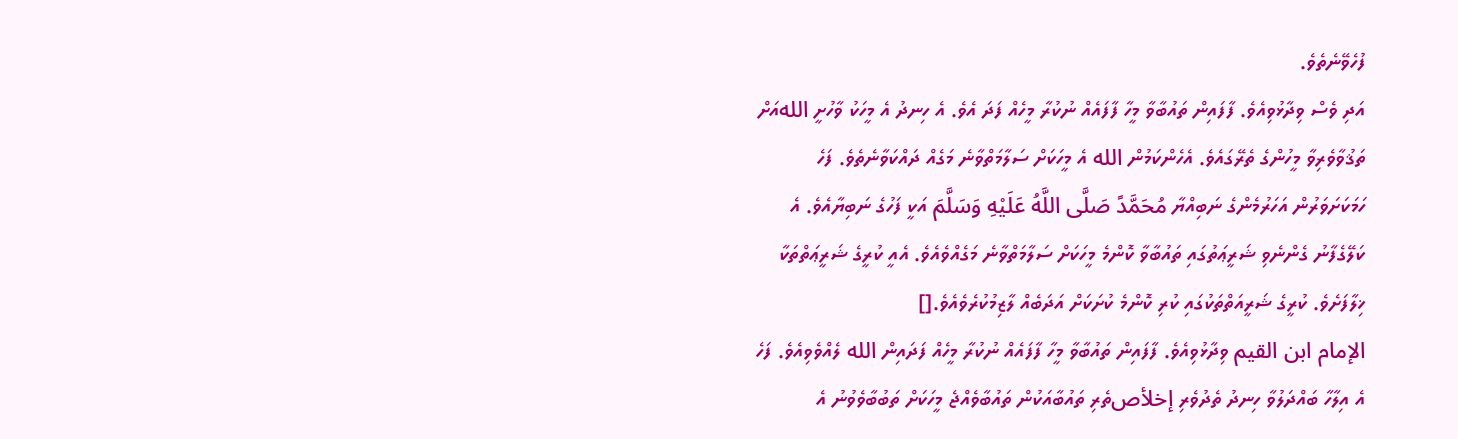ފުހެވޭނެތެވެ.
އަދި ވެސް ވިދާޅުވިއެވެ. ފާފައިން ތައުބާވާ މީހާ ފާފައެއް ނުކުރާ މީހެއް ފަދަ އެވެ. އެ ހިނދު އެ މީހަކު ވާހުށީ اللهއަށް ތަޤުވާވެރިވާ މީހުންގެ ތެރޭގައެވެ. އެހެންކަމުން الله އެ މީހަކަށް ސަލާމަތްވާނެ މަގެއް ދައްކަވާނެތެވެ. ފަހެ ހަމަކަށަވަރުން އަހަރުމެންގެ ނަބިއްޔާ مُحَمَّدً صَلَّى اللَّهُ عَلَيْهِ وَسَلَّمَ އަކީ ފަހުގެ ނަބިޔާއެވެ. އެ ކަލޭގެފާނު ގެންނެވި ޝަރީޢަތުގައި ތައުބާވާ ކޮންމެ މީހަކަށް ސަލާމަތްވާނެ މަގެއްވެއެވެ. އެއީ ކުރީގެ ޝަރީޢަތްތަކާ ޚިލާފަށެވެ. ކުރީގެ ޝަރީއަތްތަކުގައި ކުރި ކޮންމެ ކުށަކަށް އަދަބެއް ލާޒިމުކުރެވެއެވެ.[]
الإمام ابن القيم ވިދާޅުވިއެވެ. ފާފައިން ތައުބާވާ މީހާ ފާފައެއް ނުކުރާ މީހެއް ފަދައިން الله ލެއްވެވިއެވެ. ފަހެ އެ އިލާހާ ބައްދަލުވާ ހިނދު ތެދުވެރި إخلأصތެރި ތައުބާއަކުން ތައުބާވެއްޖެ މީހަކަށް ތަބުބާވެވުނު އެ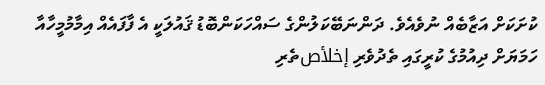ކުށަކަށް އަޒާބެއް ނުވެއެވެ. ދަންނަބޭކަލުންގެ ސައްހަކަންބޮޑު ޤައުލަކީ އެ ފާފައެއް އިމާމުމީހާއާ ހަމަޔަށް ދިއުމުގެ ކުރީގައި ތެދުވެރި إخلأصތެރި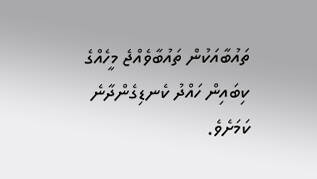ތައުބާއަކުން ތައުބާވެއްޖެ މީހެއްގެ ކިބައިން ހައްދު ކެނޑިގެންދާނެ ކަމަށެވެ.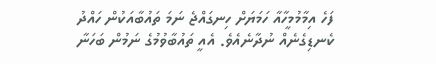ފަހެ އިމާމުމީހާއާ ހަމަޔަށް ހިނގައްޖެ ނަމަ ތައުބާއަކުން ހައްދު ކެނޑިގެނެއް ނުދާނެއެވެ. އެއީ ތައުބާވުމުގެ ނަމުން ބަހަނާ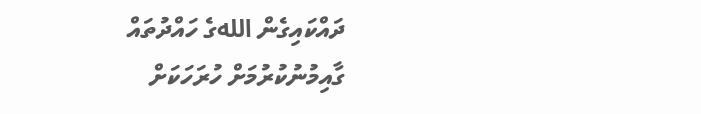ދައްކައިގެން اللهގެ ހައްދުތައް ގާއިމުނުކުރުމަށް ހުރަހަކަށް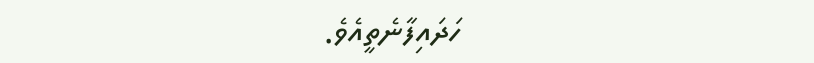ހަދައިފާނެތީއެވެ.